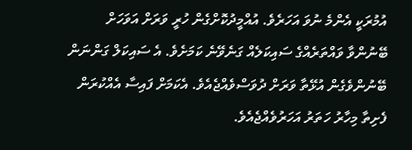އުމުރަކީ އެންމެ ނުވަ އަހަރެވެ. އުއްމީދުކޮށްގެން ހުރީ ވަރަށް އަވަހަށް ބޭނުންވާ ވައްތަރެއްގެ ސައިކަލެއް ގަނެވޭނެ ކަމަށެވެ. އެ ސައިކަލް ގަންނަން ބޭނުންވެގެން އުޅޭތާ ވަރަށް ދުވަސްވެއްޖެއެވެ. އެކަމަށް ފައިސާ އެއްކުރަން ފެށިތާ މިހާރު ހަތަރު އަހަރުވެއްޖެއެވެ.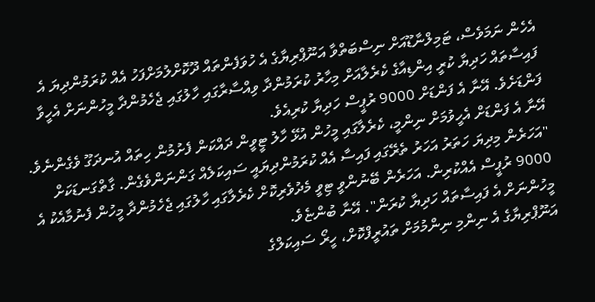އެހެން ނަމަވެސް، ޓަމިލްނާޑޫއަށް ނިސްބަތްވާ އަނޫޕްރިޔާގެ އެ ހުވަފެންތައް ދޫކޮށްލުމަށްފަހު އެއް ކުރަމުންދިޔަ އެ ފައިސާތައް ހަދިޔާ ކުރީ އިންޑިއާގެ ކެރެލާއަށް މިހާރު ކުރަމުންދާ ވިއްސާރާގައި ހާލުގައި ޖެހެމުންދާ މީހުންނަށް އެހީވާ ފަންޑަށެވެ. އޭނާ އެ ފަންޑަށް 9000 ރުޕީސް ހަދިޔާ ކުރިއެވެ.
އޭނާ އެ ފަންޑަށް އެހީވުމަށް ނިންމީ، ކެރެލާގައި މީހުން އުޅޭ ހާލު ޓީވީން ދައްކަން ފެށުމުން ހިތައް އުނދަގޫ ވެގެންނެވެ.
"އަހަރެން މިދިޔަ ހަތަރު އަހަރު ތެރޭގައި ފައިސާ އެއް ކުރަމުންދިޔައީ ސައިކަލެއް ގަންނަންވެގެން. ގާތްގަނޑަކަށް 9000 ރުޕީސް އެއްކުރިން. އަހަރެން ބޭނުންވީ ޓިވީ މެދުވެރިކޮށް ކެރެލާގައި ހާލުގައި ޖެހެމުންދާ މީހުން ފެނުމާއެކު އެ މީހުންނަށް އެ ފައިސާތައް ހަދިޔާ ކުރަން". އޭނާ ބުންޏެވެ.
އަނޫޕްރިޔާގެ އެ ނިންމި ނިންމުމަށް ތައުރީފްކޮށް، ހީރޯ ސައިކަލްގެ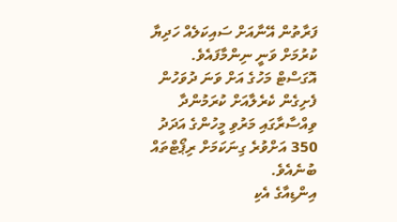ފަރާތުން އޭނާއަށް ސައިކަލެއް ހަދިޔާ ކުރުމަށް ވަނީ ނިންމާފައެވެ.
އޮގަސްޓް މަހުގެ އަށް ވަނަ ދުވަހުން ފެށިގެން ކެރެލާއަށް ކުރަމުންދާ ވިއްސާރާގައި މަރުވި މީހުންގެ އަދަދު 350 އަށްވުރެ ގިނަކަމަށް ރިޕޯޓްތައް ބުނެއެވެ.
އިންޑިއާގެ އެކި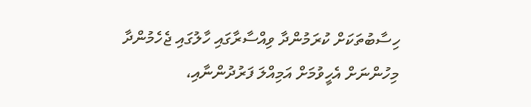ހިސާބުތަކަށް ކުރަމުންދާ ވިއްސާރާގައި ހާލުގައި ޖެހެމުންދާ މިހުންނަށް އެހީވުމަށް އަމިއްލަ ފަރުދުންނާއި،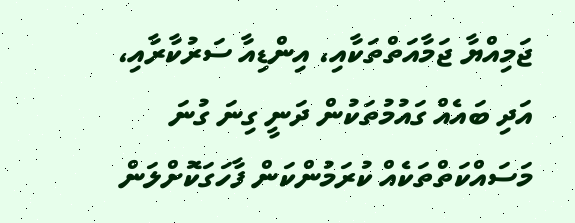ޖަމިއްޔާ ޖަމާއަތްތަކާއި، އިންޑިއާ ސަރުކާރާއި، އަދި ބައެއް ގައުމުތަކުން ދަނީ ގިނަ ގުނަ މަސައްކަތްތަކެއް ކުރަމުންކަން ފާހަގަކޮށްލަން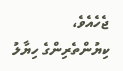ޖެހެއެވެ،
ކިޔުންތެރިންގެ ހިޔާލު